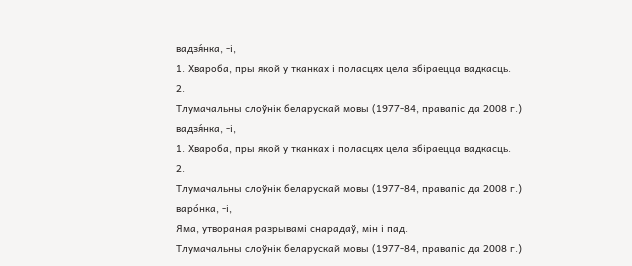вадзя́нка, ‑і,
1. Хвароба, пры якой у тканках і поласцях цела збіраецца вадкасць.
2.
Тлумачальны слоўнік беларускай мовы (1977-84, правапіс да 2008 г.)
вадзя́нка, ‑і,
1. Хвароба, пры якой у тканках і поласцях цела збіраецца вадкасць.
2.
Тлумачальны слоўнік беларускай мовы (1977-84, правапіс да 2008 г.)
варо́нка, ‑і,
Яма, утвораная разрывамі снарадаў, мін і пад.
Тлумачальны слоўнік беларускай мовы (1977-84, правапіс да 2008 г.)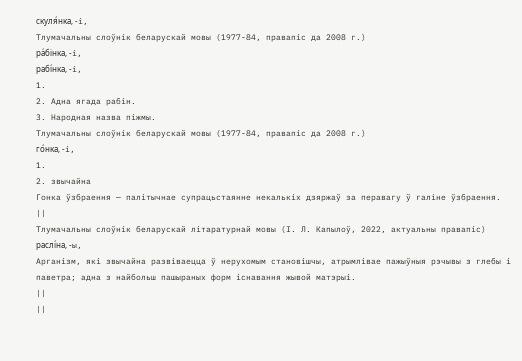скуля́нка, ‑і,
Тлумачальны слоўнік беларускай мовы (1977-84, правапіс да 2008 г.)
ра́бінка, ‑і,
рабі́нка, ‑і,
1.
2. Адна ягада рабін.
3. Народная назва піжмы.
Тлумачальны слоўнік беларускай мовы (1977-84, правапіс да 2008 г.)
го́нка, -і,
1.
2. звычайна
Гонка ўзбраення — палітычнае супрацьстаянне некалькіх дзяржаў за перавагу ў галіне ўзбраення.
||
Тлумачальны слоўнік беларускай літаратурнай мовы (І. Л. Капылоў, 2022, актуальны правапіс)
раслі́на, -ы,
Арганізм, які звычайна развіваецца ў нерухомым становішчы, атрымлівае пажыўныя рэчывы з глебы і паветра; адна з найбольш пашыраных форм існавання жывой матэрыі.
||
||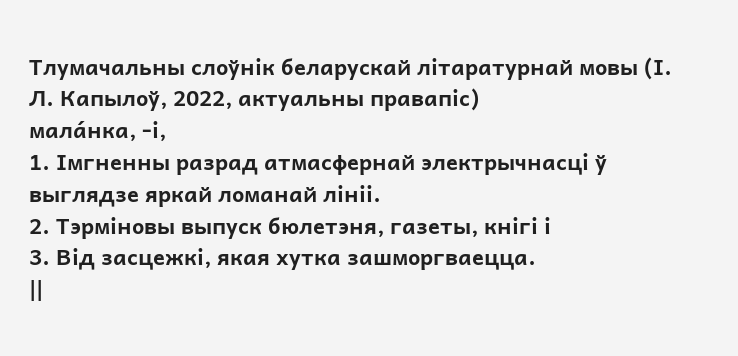Тлумачальны слоўнік беларускай літаратурнай мовы (І. Л. Капылоў, 2022, актуальны правапіс)
мала́нка, -і,
1. Імгненны разрад атмасфернай электрычнасці ў выглядзе яркай ломанай лініі.
2. Тэрміновы выпуск бюлетэня, газеты, кнігі і
3. Від засцежкі, якая хутка зашморгваецца.
||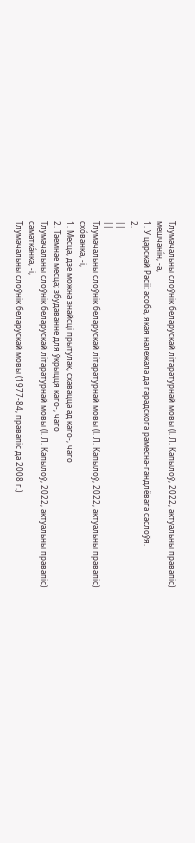Тлумачальны слоўнік беларускай літаратурнай мовы (І. Л. Капылоў, 2022, актуальны правапіс)
мешчані́н, -а,
1. У царскай Расіі: асоба, якая належала да гарадскога рамесна-гандлёвага саслоўя.
2.
||
||
Тлумачальны слоўнік беларускай літаратурнай мовы (І. Л. Капылоў, 2022, актуальны правапіс)
схо́ванка, -і,
1. Месца, дзе можна знайсці прытулак, схавацца ад каго-, чаго
2. Таемнае месца; збудаванне для ўкрыцця каго-, чаго
Тлумачальны слоўнік беларускай літаратурнай мовы (І. Л. Капылоў, 2022, актуальны правапіс)
саматка́нка, ‑і,
Тлумачальны слоўнік беларускай мовы (1977-84, правапіс да 2008 г.)